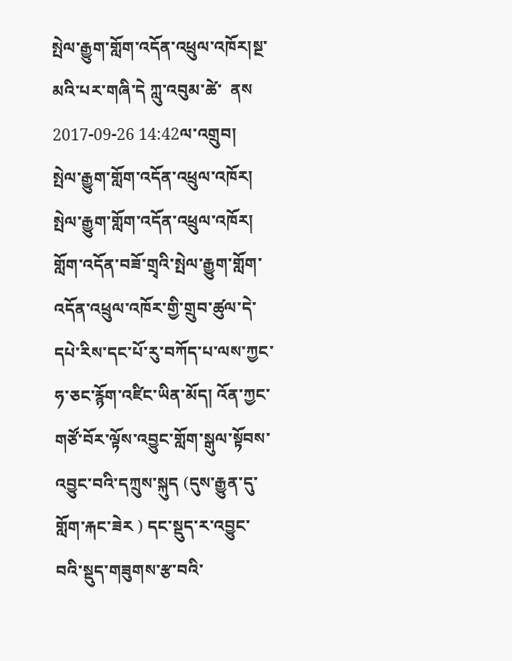སྤེལ་རྒྱུག་གློག་འདོན་འཕྲུལ་འཁོར།སྔ་མའི་པར་གཞི་དེ ཀླུ་འབུམ་ཚེ་  ནས 2017-09-26 14:42ལ་འགྲུབ།
སྤེལ་རྒྱུག་གློག་འདོན་འཕྲུལ་འཁོར།
སྤེལ་རྒྱུག་གློག་འདོན་འཕྲུལ་འཁོར།
གློག་འདོན་བཟོ་གྲྭའི་སྤེལ་རྒྱུག་གློག་འདོན་འཕྲུལ་འཁོར་གྱི་གྲུབ་ཚུལ་དེ་དཔེ་རིས་དང་པོ་རུ་བཀོད་པ་ལས་ཀྱང་ཧ་ཅང་རྙོག་འཛིང་ཡིན་མོད། འོན་ཀྱང་གཙོ་བོར་ལྟོས་འབྱུང་གློག་སྒུལ་སྟོབས་འབྱུང་བའི་དཀྲུས་སྐུད (དུས་རྒྱུན་དུ་གློག་རྐང་ཟེར ) དང་སྡུད་ར་འབྱུང་བའི་སྡུད་གཟུགས་རྩ་བའི་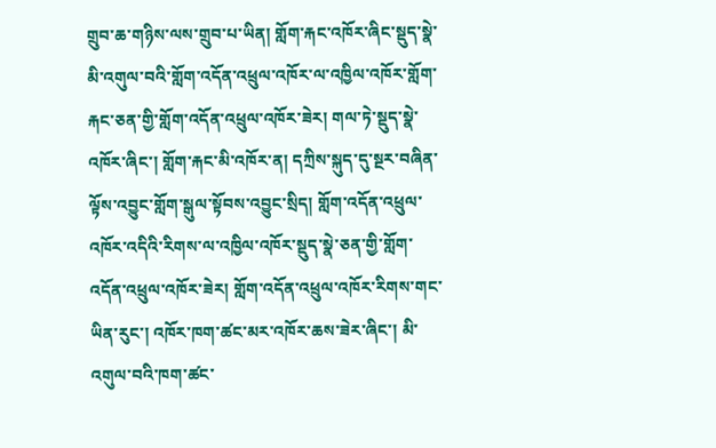གྲུབ་ཆ་གཉིས་ལས་གྲུབ་པ་ཡིན། གློག་རྐང་འཁོར་ཞིང་སྡུད་སྣེ་མི་འགུལ་བའི་གློག་འདོན་འཕྲུལ་འཁོར་ལ་འཁྱིལ་འཁོར་གློག་རྐང་ཅན་གྱི་གློག་འདོན་འཕྲུལ་འཁོར་ཟེར། གལ་ཏེ་སྡུད་སྣེ་འཁོར་ཞིང་། གློག་རྐང་མི་འཁོར་ན། དཀྲིས་སྐུད་དུ་སྔར་བཞིན་ལྟོས་འབྱུང་གློག་སྒུལ་སྟོབས་འབྱུང་སྲིད། གློག་འདོན་འཕྲུལ་འཁོར་འདིའི་རིགས་ལ་འཁྱིལ་འཁོར་སྡུད་སྣེ་ཅན་གྱི་གློག་འདོན་འཕྲུལ་འཁོར་ཟེར། གློག་འདོན་འཕྲུལ་འཁོར་རིགས་གང་ཡིན་རུང་། འཁོར་ཁག་ཚང་མར་འཁོར་ཆས་ཟེར་ཞིང་། མི་འགུལ་བའི་ཁག་ཚང་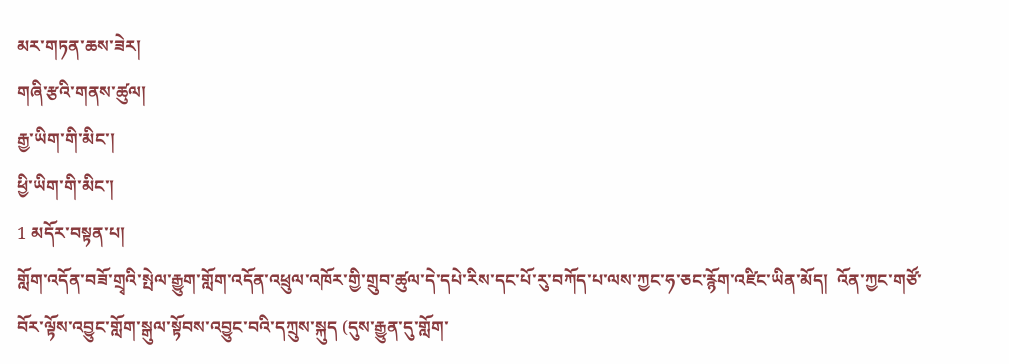མར་གཏན་ཆས་ཟེར།
གཞི་རྩའི་གནས་ཚུལ།
རྒྱ་ཡིག་གི་མིང་།
ཕྱི་ཡིག་གི་མིང་།
1 མདོར་བསྟན་པ།
གློག་འདོན་བཟོ་གྲྭའི་སྤེལ་རྒྱུག་གློག་འདོན་འཕྲུལ་འཁོར་གྱི་གྲུབ་ཚུལ་དེ་དཔེ་རིས་དང་པོ་རུ་བཀོད་པ་ལས་ཀྱང་ཧ་ཅང་རྙོག་འཛིང་ཡིན་མོད།  འོན་ཀྱང་གཙོ་བོར་ལྟོས་འབྱུང་གློག་སྒུལ་སྟོབས་འབྱུང་བའི་དཀྲུས་སྐུད (དུས་རྒྱུན་དུ་གློག་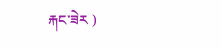རྐང་ཟེར )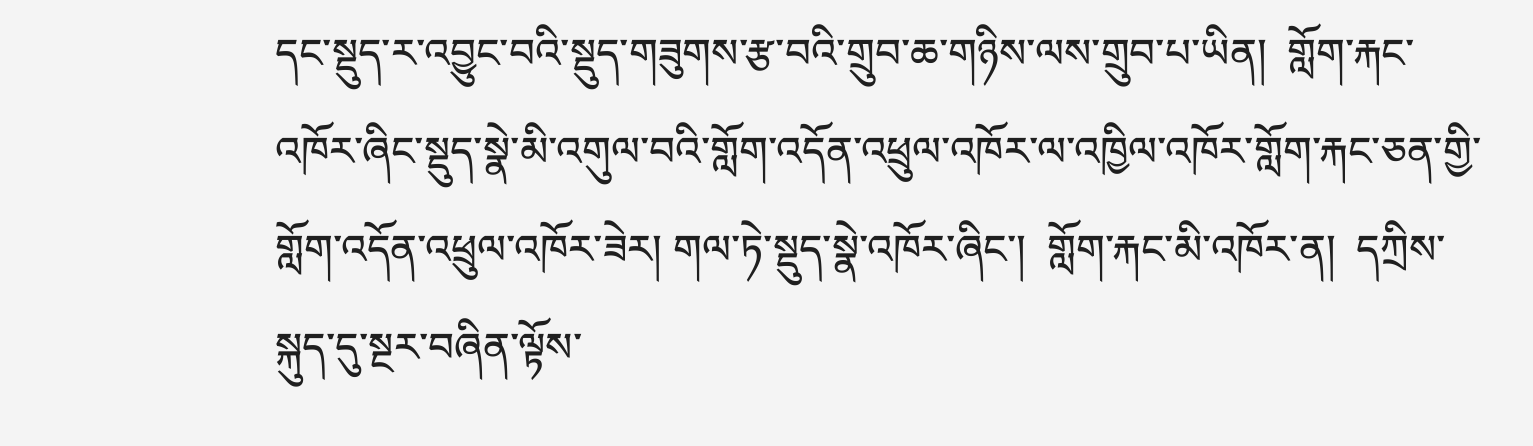དང་སྡུད་ར་འབྱུང་བའི་སྡུད་གཟུགས་རྩ་བའི་གྲུབ་ཆ་གཉིས་ལས་གྲུབ་པ་ཡིན།  གློག་རྐང་འཁོར་ཞིང་སྡུད་སྣེ་མི་འགུལ་བའི་གློག་འདོན་འཕྲུལ་འཁོར་ལ་འཁྱིལ་འཁོར་གློག་རྐང་ཅན་གྱི་གློག་འདོན་འཕྲུལ་འཁོར་ཟེར། གལ་ཏེ་སྡུད་སྣེ་འཁོར་ཞིང་།  གློག་རྐང་མི་འཁོར་ན།  དཀྲིས་སྐུད་དུ་སྔར་བཞིན་ལྟོས་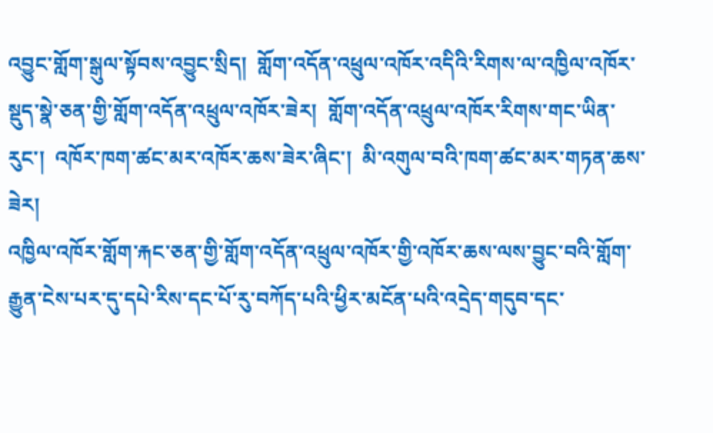འབྱུང་གློག་སྒུལ་སྟོབས་འབྱུང་སྲིད།  གློག་འདོན་འཕྲུལ་འཁོར་འདིའི་རིགས་ལ་འཁྱིལ་འཁོར་སྡུད་སྣེ་ཅན་གྱི་གློག་འདོན་འཕྲུལ་འཁོར་ཟེར།  གློག་འདོན་འཕྲུལ་འཁོར་རིགས་གང་ཡིན་རུང་།  འཁོར་ཁག་ཚང་མར་འཁོར་ཆས་ཟེར་ཞིང་།  མི་འགུལ་བའི་ཁག་ཚང་མར་གཏན་ཆས་ཟེར།
འཁྱིལ་འཁོར་གློག་རྐང་ཅན་གྱི་གློག་འདོན་འཕྲུལ་འཁོར་གྱི་འཁོར་ཆས་ལས་བྱུང་བའི་གློག་རྒྱུན་ངེས་པར་དུ་དཔེ་རིས་དང་པོ་རུ་བཀོད་པའི་ཕྱིར་མངོན་པའི་འདྲེད་གདུབ་དང་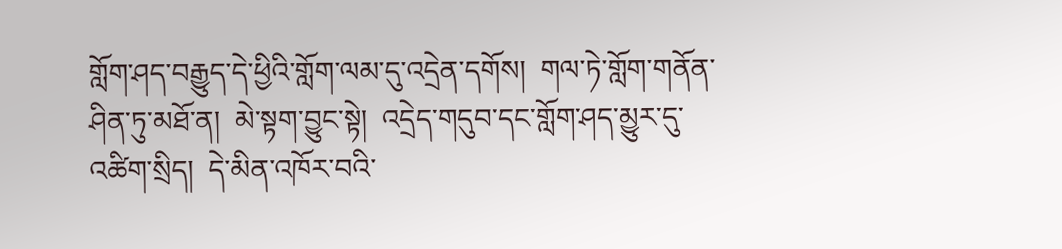གློག་ཤད་བརྒྱུད་དེ་ཕྱིའི་གློག་ལམ་དུ་འདྲེན་དགོས།  གལ་ཏེ་གློག་གནོན་ཤིན་ཏུ་མཐོ་ན།  མེ་སྟག་བྱུང་སྟེ།  འདྲེད་གདུབ་དང་གློག་ཤད་མྱུར་དུ་འཚིག་སྲིད།  དེ་མིན་འཁོར་བའི་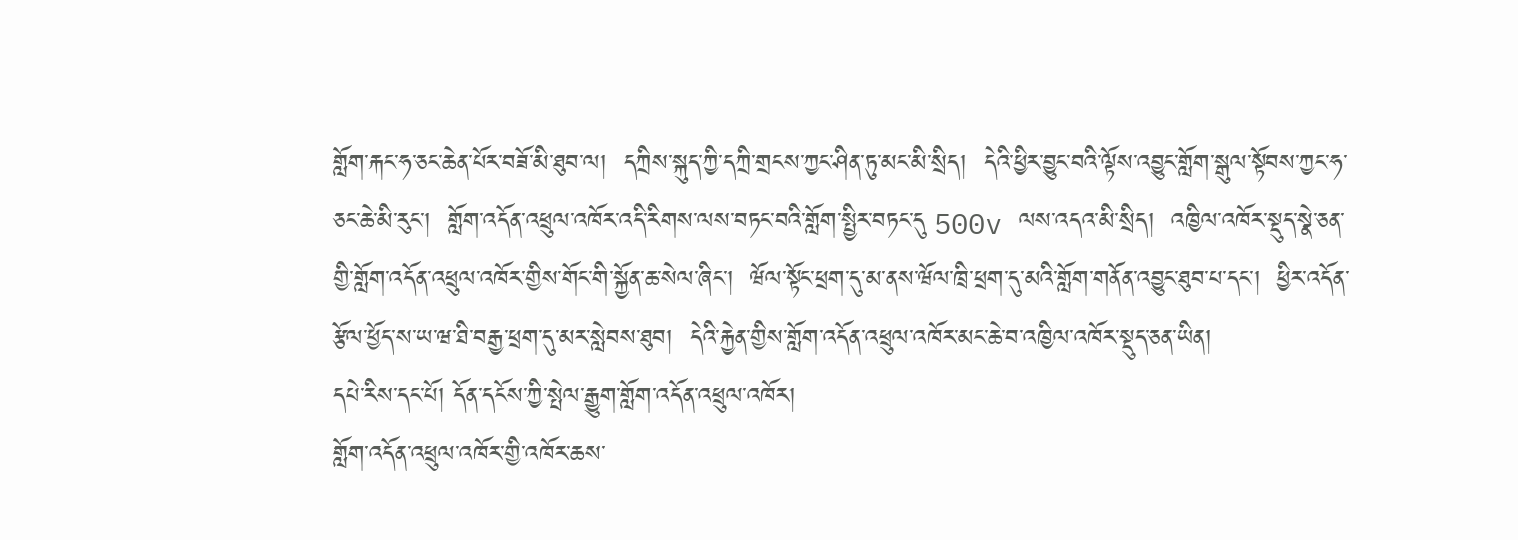གློག་རྐང་ཧ་ཅང་ཆེན་པོར་བཟོ་མི་ཐུབ་ལ།  དཀྲིས་སྐུད་ཀྱི་དཀྲི་གྲངས་ཀྱང་ཤིན་ཏུ་མང་མི་སྲིད།  དེའི་ཕྱིར་བྱུང་བའི་ལྟོས་འབྱུང་གློག་སྒུལ་སྟོབས་ཀྱང་ཧ་ཅང་ཆེ་མི་རུང་།  གློག་འདོན་འཕྲུལ་འཁོར་འདི་རིགས་ལས་བཏང་བའི་གློག་སྤྱིར་བཏང་དུ 500v ལས་འདའ་མི་སྲིད།  འཁྱིལ་འཁོར་སྡུད་སྣེ་ཅན་གྱི་གློག་འདོན་འཕྲུལ་འཁོར་གྱིས་གོང་གི་སྐྱོན་ཆ་སེལ་ཞིང་།  ཝོལ་སྟོང་ཕྲག་དུ་མ་ནས་ཝོལ་ཁྲི་ཕྲག་དུ་མའི་གློག་གནོན་འབྱུང་ཐུབ་པ་དང་།  ཕྱིར་འདོན་རྩོལ་ཕྱོད་ས་ཡ་ཝ་ཐི་བརྒྱ་ཕྲག་དུ་མར་སླེབས་ཐུབ།  དེའི་རྐྱེན་གྱིས་གློག་འདོན་འཕྲུལ་འཁོར་མང་ཆེ་བ་འཁྱིལ་འཁོར་སྡུད་ཅན་ཡིན།
དཔེ་རིས་དང་པོ། དོན་དངོས་ཀྱི་སྤེལ་རྒྱུག་གློག་འདོན་འཕྲུལ་འཁོར།
གློག་འདོན་འཕྲུལ་འཁོར་གྱི་འཁོར་ཆས་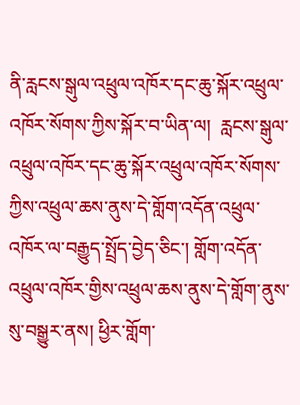ནི་རླངས་སྒུལ་འཕྲུལ་འཁོར་དང་ཆུ་སྐོར་འཕྲུལ་འཁོར་སོགས་ཀྱིས་སྐོར་བ་ཡིན་ལ།  རླངས་སྒུལ་འཕྲུལ་འཁོར་དང་ཆུ་སྐོར་འཕྲུལ་འཁོར་སོགས་ཀྱིས་འཕྲུལ་ཆས་ནུས་དེ་གློག་འདོན་འཕྲུལ་འཁོར་ལ་བརྒྱུད་སྤྲོད་བྱེད་ཅིང་། གློག་འདོན་འཕྲུལ་འཁོར་གྱིས་འཕྲུལ་ཆས་ནུས་དེ་གློག་ནུས་སུ་བསྒྱུར་ནས། ཕྱིར་གློག་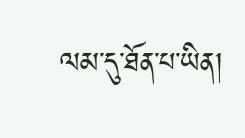ལམ་དུ་ཐོན་པ་ཡིན།